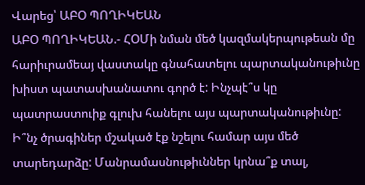Վարեց՝ ԱԲՕ ՊՈՂԻԿԵԱՆ
ԱԲՕ ՊՈՂԻԿԵԱՆ.- ՀՕՄի նման մեծ կազմակերպութեան մը հարիւրամեայ վաստակը գնահատելու պարտականութիւնը խիստ պատասխանատու գործ է: Ինչպէ՞ս կը պատրաստուիք գլուխ հանելու այս պարտականութիւնը: Ի՞նչ ծրագիներ մշակած էք նշելու համար այս մեծ տարեդարձը: Մանրամասնութիւններ կրնա՞ք տալ,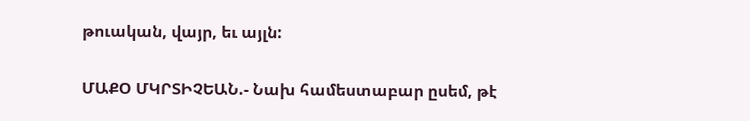թուական, վայր, եւ այլն:

ՄԱՔՕ ՄԿՐՏԻՉԵԱՆ.- Նախ համեստաբար ըսեմ, թէ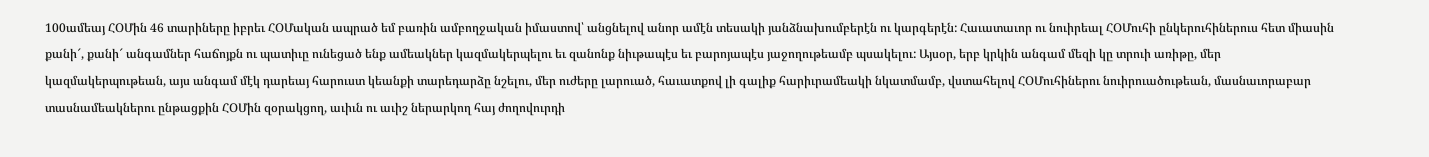100ամեայ ՀՕՄին 46 տարիները իբրեւ ՀՕՄական ապրած եմ բառին ամբողջական իմաստով՝ անցնելով անոր ամէն տեսակի յանձնախումբերէն ու կարգերէն: Հաւատաւոր ու նուիրեալ ՀՕՄուհի ընկերուհիներուս հետ միասին քանի՜, քանի՜ անգամներ հաճոյքն ու պատիւը ունեցած ենք ամեակներ կազմակերպելու եւ զանոնք նիւթապէս եւ բարոյապէս յաջողութեամբ պսակելու: Այսօր, երբ կրկին անգամ մեզի կը տրուի առիթը, մեր կազմակերպութեան, այս անգամ մէկ դարեայ հարուստ կեանքի տարեդարձը նշելու, մեր ուժերը լարուած, հաւատքով լի գալիք հարիւրամեակի նկատմամբ, վստահելով ՀՕՄուհիներու նուիրուածութեան, մասնաւորաբար տասնամեակներու ընթացքին ՀՕՄին զօրակցող, աւիւն ու աւիշ ներարկող հայ ժողովուրդի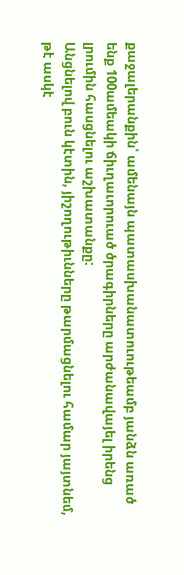քաջալերանքին՝ ամենայն պատասխանատուութեամբ յանձն առած ենք 100ամեակի ճիւղաւորուած ծրագիրները արժանավայել իրենց լրումին հասցնելու աշխատանքը:
Անցնելով բուն կէտին, յիշողութիւնները թարմացնելու համար յայտնեմ, թէ ասկէ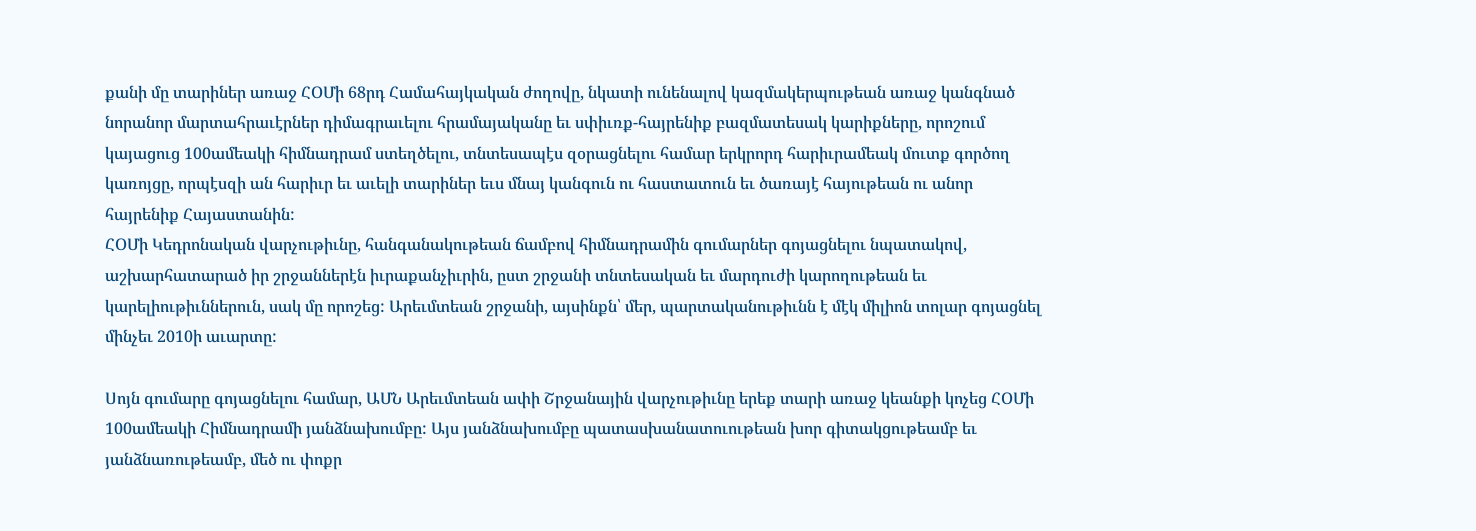քանի մը տարիներ առաջ ՀՕՄի 68րդ Համահայկական ժողովը, նկատի ունենալով կազմակերպութեան առաջ կանգնած նորանոր մարտահրաւէրներ դիմագրաւելու հրամայականը եւ սփիւռք-հայրենիք բազմատեսակ կարիքները, որոշում կայացուց 100ամեակի հիմնադրամ ստեղծելու, տնտեսապէս զօրացնելու համար երկրորդ հարիւրամեակ մուտք գործող կառոյցը, որպէսզի ան հարիւր եւ աւելի տարիներ եւս մնայ կանգուն ու հաստատուն եւ ծառայէ հայութեան ու անոր հայրենիք Հայաստանին:
ՀՕՄի Կեդրոնական վարչութիւնը, հանգանակութեան ճամբով հիմնադրամին գումարներ գոյացնելու նպատակով, աշխարհատարած իր շրջաններէն իւրաքանչիւրին, ըստ շրջանի տնտեսական եւ մարդուժի կարողութեան եւ կարելիութիւններուն, սակ մը որոշեց: Արեւմտեան շրջանի, այսինքն՝ մեր, պարտականութիւնն է մէկ միլիոն տոլար գոյացնել մինչեւ 2010ի աւարտը:

Սոյն գումարը գոյացնելու համար, ԱՄՆ Արեւմտեան ափի Շրջանային վարչութիւնը երեք տարի առաջ կեանքի կոչեց ՀՕՄի 100ամեակի Հիմնադրամի յանձնախումբը: Այս յանձնախումբը պատասխանատուութեան խոր գիտակցութեամբ եւ յանձնառութեամբ, մեծ ու փոքր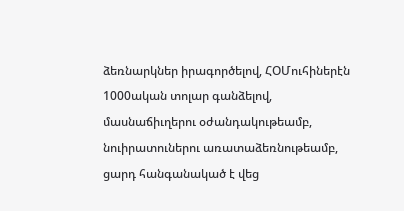ձեռնարկներ իրագործելով, ՀՕՄուհիներէն 1000ական տոլար գանձելով, մասնաճիւղերու օժանդակութեամբ, նուիրատուներու առատաձեռնութեամբ, ցարդ հանգանակած է վեց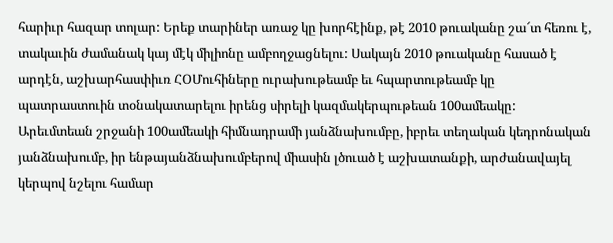հարիւր հազար տոլար: Երեք տարիներ առաջ կը խորհէինք, թէ 2010 թուականը շա՜տ հեռու է, տակաւին ժամանակ կայ մէկ միլիոնը ամբողջացնելու: Սակայն 2010 թուականը հասած է արդէն, աշխարհասփիւռ ՀՕՄուհիները ուրախութեամբ եւ հպարտութեամբ կը պատրաստուին տօնակատարելու իրենց սիրելի կազմակերպութեան 100ամեակը:
Արեւմտեան շրջանի 100ամեակի հիմնադրամի յանձնախումբը, իբրեւ տեղական կեդրոնական յանձնախումբ, իր ենթայանձնախումբերով միասին լծուած է աշխատանքի, արժանավայել կերպով նշելու համար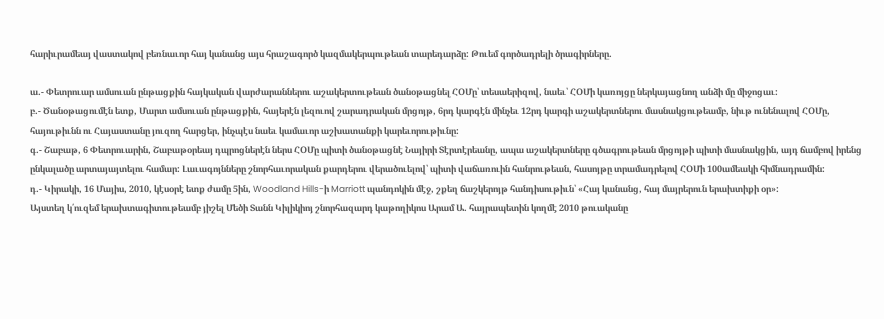հարիւրամեայ վաստակով բեռնաւոր հայ կանանց այս հրաշագործ կազմակերպութեան տարեդարձը: Թուեմ գործադրելի ծրագիրները.

ա.- Փետրուար ամսուան ընթացքին հայկական վարժարաններու աշակերտութեան ծանօթացնել ՀՕՄը՝ տեսաերիզով, նաեւ՝ ՀՕՄի կառոյցը ներկայացնող անձի մը միջոցաւ:
բ.- Ծանօթացումէն ետք, Մարտ ամսուան ընթացքին, հայերէն լեզուով շարադրական մրցոյթ, 6րդ կարգէն մինչեւ 12րդ կարգի աշակերտներու մասնակցութեամբ, նիւթ ունենալով ՀՕՄը, հայութիւնն ու Հայաստանը յուզող հարցեր, ինչպէս նաեւ կամաւոր աշխատանքի կարեւորութիւնը:
գ.- Շաբաթ, 6 Փետրուարին, Շաբաթօրեայ դպրոցներէն ներս ՀՕՄը պիտի ծանօթացնէ Նայիրի Տէրտէրեանը, ապա աշակերտները գծագրութեան մրցոյթի պիտի մասնակցին, այդ ճամբով իրենց ընկալածը արտայայտելու համար: Լաւագոյնները շնորհաւորական քարդերու վերածուելով՝ պիտի վաճառուին հանրութեան, հասոյթը տրամադրելով ՀՕՄի 100ամեակի հիմնադրամին:
դ.- Կիրակի, 16 Մայիս, 2010, կէսօրէ ետք ժամը 5ին, Woodland Hills-ի Marriott պանդոկին մէջ, շքեղ ճաշկերոյթ հանդիսութիւն՝ «Հայ կանանց, հայ մայրերուն երախտիքի օր»:
Այստեղ կ՛ուզեմ երախտագիտութեամբ յիշել Մեծի Տանն Կիլիկիոյ շնորհազարդ կաթողիկոս Արամ Ա. հայրապետին կողմէ 2010 թուականը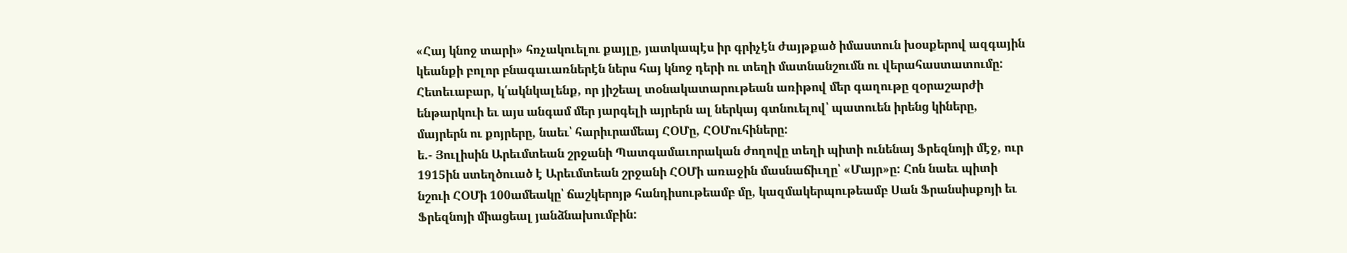«Հայ կնոջ տարի» հռչակուելու քայլը, յատկապէս իր գրիչէն ժայթքած իմաստուն խօսքերով ազգային կեանքի բոլոր բնագաւառներէն ներս հայ կնոջ դերի ու տեղի մատնանշումն ու վերահաստատումը: Հետեւաբար, կ՛ակնկալենք, որ յիշեալ տօնակատարութեան առիթով մեր գաղութը զօրաշարժի ենթարկուի եւ այս անգամ մեր յարգելի այրերն ալ ներկայ գտնուելով՝ պատուեն իրենց կիները, մայրերն ու քոյրերը, նաեւ՝ հարիւրամեայ ՀՕՄը, ՀՕՄուհիները:
ե.- Յուլիսին Արեւմտեան շրջանի Պատգամաւորական ժողովը տեղի պիտի ունենայ Ֆրեզնոյի մէջ, ուր 1915ին ստեղծուած է Արեւմտեան շրջանի ՀՕՄի առաջին մասնաճիւղը՝ «Մայր»ը: Հոն նաեւ պիտի նշուի ՀՕՄի 100ամեակը՝ ճաշկերոյթ հանդիսութեամբ մը, կազմակերպութեամբ Սան Ֆրանսիսքոյի եւ Ֆրեզնոյի միացեալ յանձնախումբին: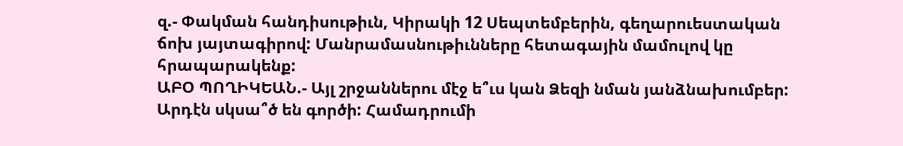զ.- Փակման հանդիսութիւն, Կիրակի 12 Սեպտեմբերին, գեղարուեստական ճոխ յայտագիրով: Մանրամասնութիւնները հետագային մամուլով կը հրապարակենք:
ԱԲՕ ՊՈՂԻԿԵԱՆ.- Այլ շրջաններու մէջ ե՞ւս կան Ձեզի նման յանձնախումբեր: Արդէն սկսա՞ծ են գործի: Համադրումի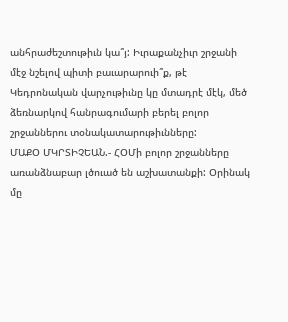անհրաժեշտութիւն կա՞յ: Իւրաքանչիւր շրջանի մէջ նշելով պիտի բաւարարուի՞ք, թէ Կեդրոնական վարչութիւնը կը մտադրէ մէկ, մեծ ձեռնարկով հանրագումարի բերել բոլոր շրջաններու տօնակատարութիւնները:
ՄԱՔՕ ՄԿՐՏԻՉԵԱՆ.- ՀՕՄի բոլոր շրջանները առանձնաբար լծուած են աշխատանքի: Օրինակ մը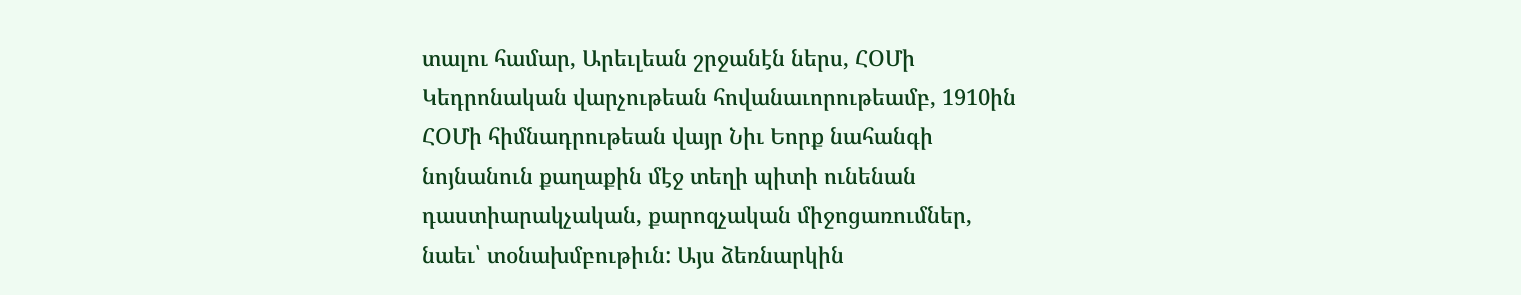տալու համար, Արեւլեան շրջանէն ներս, ՀՕՄի Կեդրոնական վարչութեան հովանաւորութեամբ, 1910ին ՀՕՄի հիմնադրութեան վայր Նիւ Եորք նահանգի նոյնանուն քաղաքին մէջ տեղի պիտի ունենան դաստիարակչական, քարոզչական միջոցառումներ, նաեւ՝ տօնախմբութիւն: Այս ձեռնարկին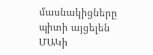մասնակիցները պիտի այցելեն ՄԱԿի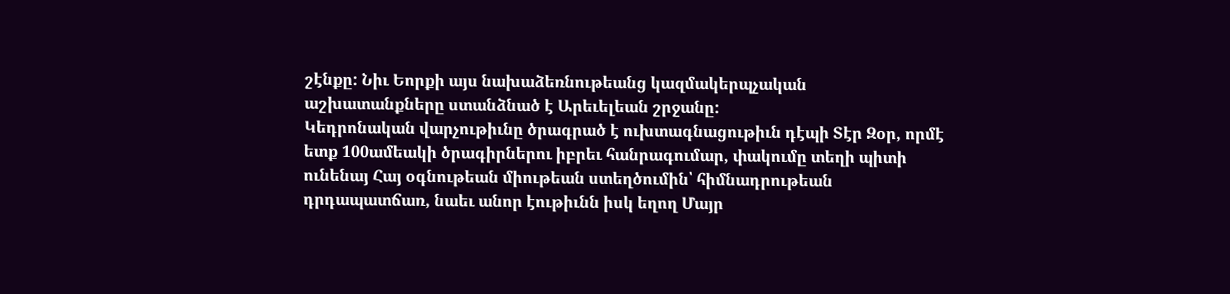շէնքը: Նիւ Եորքի այս նախաձեռնութեանց կազմակերպչական աշխատանքները ստանձնած է Արեւելեան շրջանը:
Կեդրոնական վարչութիւնը ծրագրած է ուխտագնացութիւն դէպի Տէր Զօր, որմէ ետք 100ամեակի ծրագիրներու իբրեւ հանրագումար, փակումը տեղի պիտի ունենայ Հայ օգնութեան միութեան ստեղծումին՝ հիմնադրութեան դրդապատճառ, նաեւ անոր էութիւնն իսկ եղող Մայր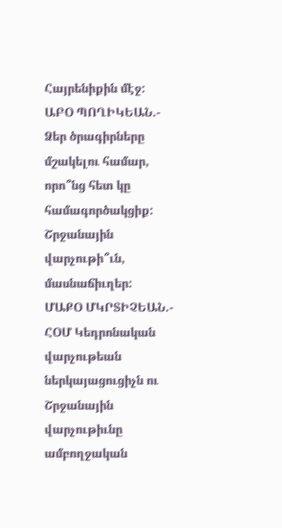Հայրենիքին մէջ:
ԱԲՕ ՊՈՂԻԿԵԱՆ.- Ձեր ծրագիրները մշակելու համար, որո՞նց հետ կը համագործակցիք: Շրջանային վարչութի՞ւն, մասնաճիւղեր:
ՄԱՔՕ ՄԿՐՏԻՉԵԱՆ.- ՀՕՄ Կեդրոնական վարչութեան ներկայացուցիչն ու Շրջանային վարչութիւնը ամբողջական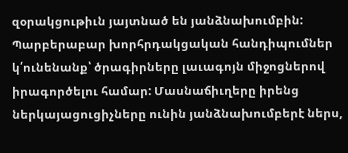զօրակցութիւն յայտնած են յանձնախումբին: Պարբերաբար խորհրդակցական հանդիպումներ կ՛ունենանք՝ ծրագիրները լաւագոյն միջոցներով իրագործելու համար: Մասնաճիւղերը իրենց ներկայացուցիչները ունին յանձնախումբերէ ներս,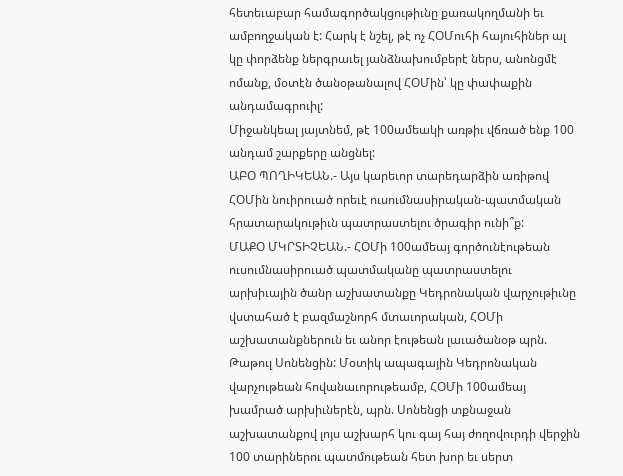հետեւաբար համագործակցութիւնը քառակողմանի եւ ամբողջական է: Հարկ է նշել, թէ ոչ ՀՕՄուհի հայուհիներ ալ կը փորձենք ներգրաւել յանձնախումբերէ ներս, անոնցմէ ոմանք, մօտէն ծանօթանալով ՀՕՄին՝ կը փափաքին անդամագրուիլ:
Միջանկեալ յայտնեմ, թէ 100ամեակի առթիւ վճռած ենք 100 անդամ շարքերը անցնել:
ԱԲՕ ՊՈՂԻԿԵԱՆ.- Այս կարեւոր տարեդարձին առիթով ՀՕՄին նուիրուած որեւէ ուսումնասիրական-պատմական հրատարակութիւն պատրաստելու ծրագիր ունի՞ք:
ՄԱՔՕ ՄԿՐՏԻՉԵԱՆ.- ՀՕՄի 100ամեայ գործունէութեան ուսումնասիրուած պատմականը պատրաստելու արխիւային ծանր աշխատանքը Կեդրոնական վարչութիւնը վստահած է բազմաշնորհ մտաւորական, ՀՕՄի աշխատանքներուն եւ անոր էութեան լաւածանօթ պրն. Թաթուլ Սոնենցին: Մօտիկ ապագային Կեդրոնական վարչութեան հովանաւորութեամբ, ՀՕՄի 100ամեայ խամրած արխիւներէն, պրն. Սոնենցի տքնաջան աշխատանքով լոյս աշխարհ կու գայ հայ ժողովուրդի վերջին 100 տարիներու պատմութեան հետ խոր եւ սերտ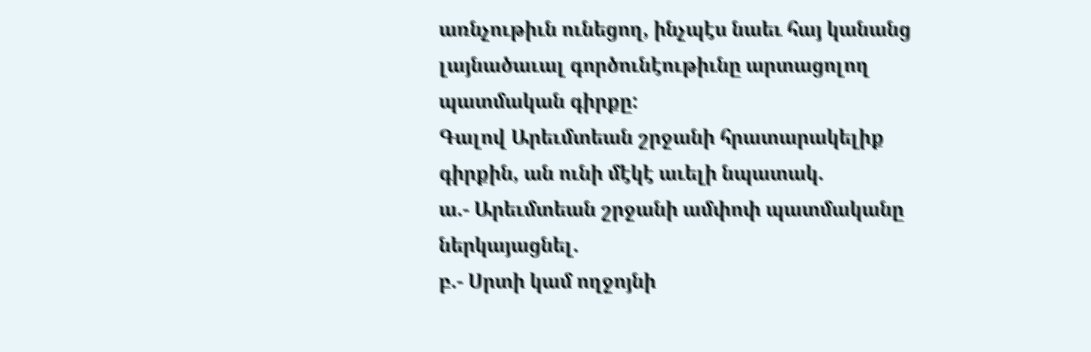առնչութիւն ունեցող, ինչպէս նաեւ հայ կանանց լայնածաւալ գործունէութիւնը արտացոլող պատմական գիրքը:
Գալով Արեւմտեան շրջանի հրատարակելիք գիրքին, ան ունի մէկէ աւելի նպատակ.
ա.- Արեւմտեան շրջանի ամփոփ պատմականը ներկայացնել.
բ.- Սրտի կամ ողջոյնի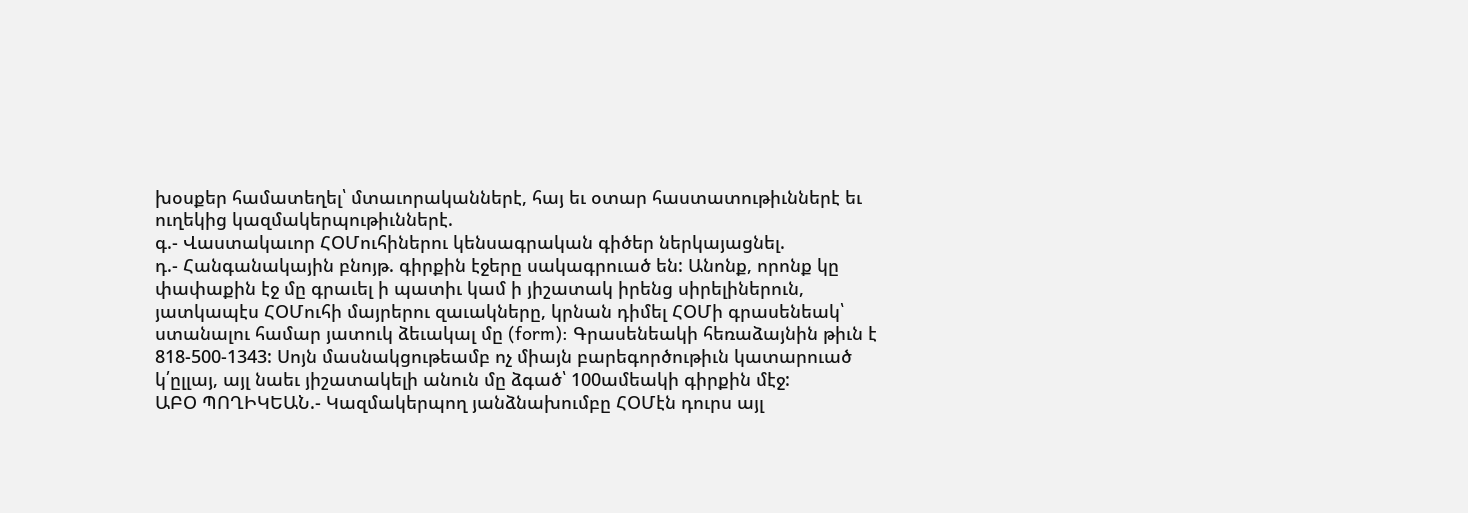խօսքեր համատեղել՝ մտաւորականներէ, հայ եւ օտար հաստատութիւններէ եւ ուղեկից կազմակերպութիւններէ.
գ.- Վաստակաւոր ՀՕՄուհիներու կենսագրական գիծեր ներկայացնել.
դ.- Հանգանակային բնոյթ. գիրքին էջերը սակագրուած են: Անոնք, որոնք կը փափաքին էջ մը գրաւել ի պատիւ կամ ի յիշատակ իրենց սիրելիներուն, յատկապէս ՀՕՄուհի մայրերու զաւակները, կրնան դիմել ՀՕՄի գրասենեակ՝ ստանալու համար յատուկ ձեւակալ մը (form): Գրասենեակի հեռաձայնին թիւն է 818-500-1343: Սոյն մասնակցութեամբ ոչ միայն բարեգործութիւն կատարուած կ՛ըլլայ, այլ նաեւ յիշատակելի անուն մը ձգած՝ 100ամեակի գիրքին մէջ:
ԱԲՕ ՊՈՂԻԿԵԱՆ.- Կազմակերպող յանձնախումբը ՀՕՄէն դուրս այլ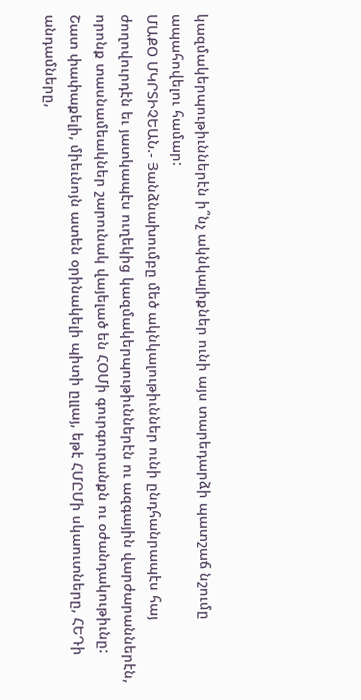կազմակերպութիւններէն ի՞նչ ակնկալիքներ ունի այս տարեդարձի պատշաճ նշումը ապահովելու համար:
ՄԱՔՕ ՄԿՐՏԻՉԵԱՆ.- Յանձնախումբը մեծ ակնկալութիւններ ունի ընդհանրապէս հայ ժողովուրդէն եւ յատկապէս ուղեկից կազմակերպութիւններէն ու ազգային վարժարաններէն, որոնք տասնամեակներ շարունակ վայելած են ՀՕՄի գուրգուրանքն ու օժանդակութիւնը:
Շատ փափաքելի, միեւնոյն ատեն օրինակելի պիտի ըլլայ, եթէ ՀՄԸՄի սկաուտները, ՀԵԴի անդամները,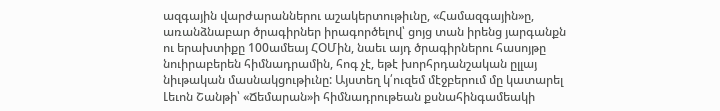ազգային վարժարաններու աշակերտութիւնը, «Համազգային»ը, առանձնաբար ծրագիրներ իրագործելով՝ ցոյց տան իրենց յարգանքն ու երախտիքը 100ամեայ ՀՕՄին, նաեւ այդ ծրագիրներու հասոյթը նուիրաբերեն հիմնադրամին, հոգ չէ, եթէ խորհրդանշական ըլլայ նիւթական մասնակցութիւնը: Այստեղ կ՛ուզեմ մէջբերում մը կատարել Լեւոն Շանթի՝ «Ճեմարան»ի հիմնադրութեան քսնահինգամեակի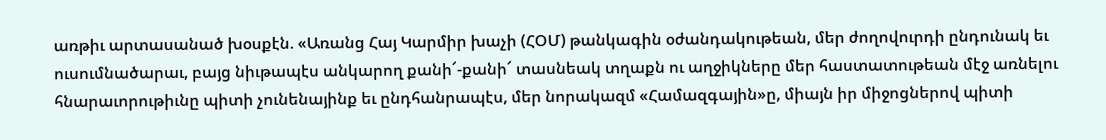առթիւ արտասանած խօսքէն. «Առանց Հայ Կարմիր խաչի (ՀՕՄ) թանկագին օժանդակութեան, մեր ժողովուրդի ընդունակ եւ ուսումնածարաւ, բայց նիւթապէս անկարող քանի՜-քանի՜ տասնեակ տղաքն ու աղջիկները մեր հաստատութեան մէջ առնելու հնարաւորութիւնը պիտի չունենայինք եւ ընդհանրապէս, մեր նորակազմ «Համազգային»ը, միայն իր միջոցներով պիտի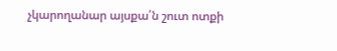չկարողանար այսքա՛ն շուտ ոտքի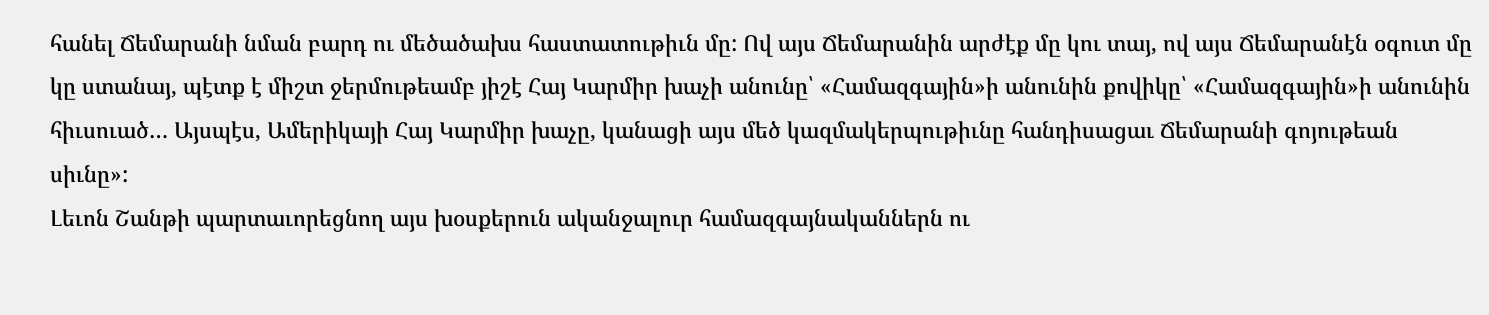հանել Ճեմարանի նման բարդ ու մեծածախս հաստատութիւն մը: Ով այս Ճեմարանին արժէք մը կու տայ, ով այս Ճեմարանէն օգուտ մը կը ստանայ, պէտք է միշտ ջերմութեամբ յիշէ Հայ Կարմիր խաչի անունը՝ «Համազգային»ի անունին քովիկը՝ «Համազգային»ի անունին հիւսուած… Այսպէս, Ամերիկայի Հայ Կարմիր խաչը, կանացի այս մեծ կազմակերպութիւնը հանդիսացաւ Ճեմարանի գոյութեան սիւնը»:
Լեւոն Շանթի պարտաւորեցնող այս խօսքերուն ականջալուր համազգայնականներն ու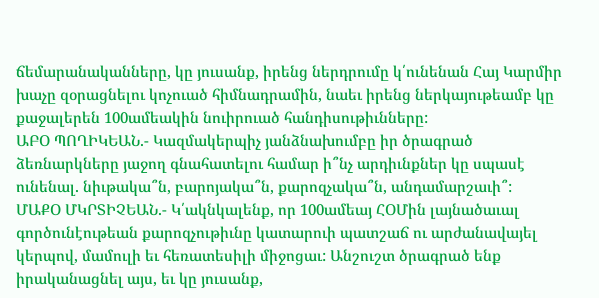ճեմարանականները, կը յուսանք, իրենց ներդրումը կ՛ունենան Հայ Կարմիր խաչը զօրացնելու կոչուած հիմնադրամին, նաեւ իրենց ներկայութեամբ կը քաջալերեն 100ամեակին նուիրուած հանդիսութիւնները:
ԱԲՕ ՊՈՂԻԿԵԱՆ.- Կազմակերպիչ յանձնախումբը իր ծրագրած ձեռնարկները յաջող գնահատելու համար ի՞նչ արդիւնքներ կը սպասէ ունենալ. նիւթակա՞ն, բարոյակա՞ն, քարոզչակա՞ն, անդամարշաւի՞:
ՄԱՔՕ ՄԿՐՏԻՉԵԱՆ.- Կ՛ակնկալենք, որ 100ամեայ ՀՕՄին լայնածաւալ գործունէութեան քարոզչութիւնը կատարուի պատշաճ ու արժանավայել կերպով, մամուլի եւ հեռատեսիլի միջոցաւ: Անշուշտ ծրագրած ենք իրականացնել այս, եւ կը յուսանք,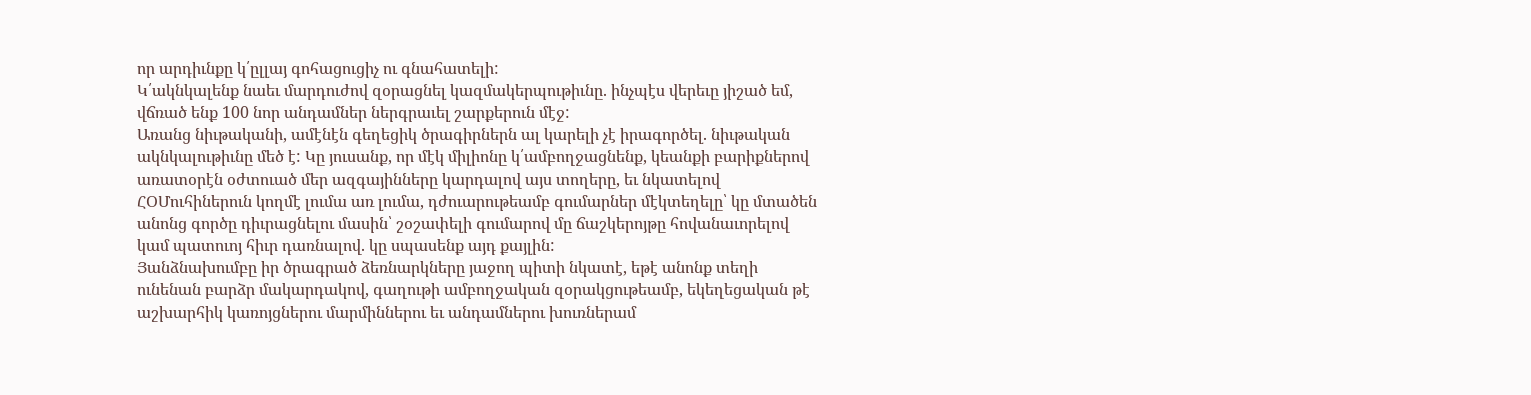որ արդիւնքը կ՛ըլլայ գոհացուցիչ ու գնահատելի:
Կ՛ակնկալենք նաեւ մարդուժով զօրացնել կազմակերպութիւնը. ինչպէս վերեւը յիշած եմ, վճռած ենք 100 նոր անդամներ ներգրաւել շարքերուն մէջ:
Առանց նիւթականի, ամէնէն գեղեցիկ ծրագիրներն ալ կարելի չէ իրագործել. նիւթական ակնկալութիւնը մեծ է: Կը յուսանք, որ մէկ միլիոնը կ՛ամբողջացնենք, կեանքի բարիքներով առատօրէն օժտուած մեր ազգայինները կարդալով այս տողերը, եւ նկատելով ՀՕՄուհիներուն կողմէ լումա առ լումա, դժուարութեամբ գումարներ մէկտեղելը՝ կը մտածեն անոնց գործը դիւրացնելու մասին՝ շօշափելի գումարով մը ճաշկերոյթը հովանաւորելով կամ պատուոյ հիւր դառնալով. կը սպասենք այդ քայլին:
Յանձնախումբը իր ծրագրած ձեռնարկները յաջող պիտի նկատէ, եթէ անոնք տեղի ունենան բարձր մակարդակով, գաղութի ամբողջական զօրակցութեամբ, եկեղեցական թէ աշխարհիկ կառոյցներու մարմիններու եւ անդամներու խուռներամ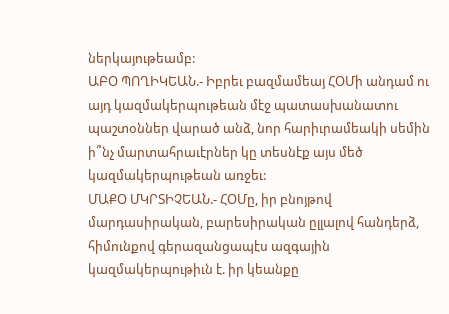ներկայութեամբ:
ԱԲՕ ՊՈՂԻԿԵԱՆ.- Իբրեւ բազմամեայ ՀՕՄի անդամ ու այդ կազմակերպութեան մէջ պատասխանատու պաշտօններ վարած անձ, նոր հարիւրամեակի սեմին ի՞նչ մարտահրաւէրներ կը տեսնէք այս մեծ կազմակերպութեան առջեւ:
ՄԱՔՕ ՄԿՐՏԻՉԵԱՆ.- ՀՕՄը, իր բնոյթով մարդասիրական, բարեսիրական ըլլալով հանդերձ, հիմունքով գերազանցապէս ազգային կազմակերպութիւն է. իր կեանքը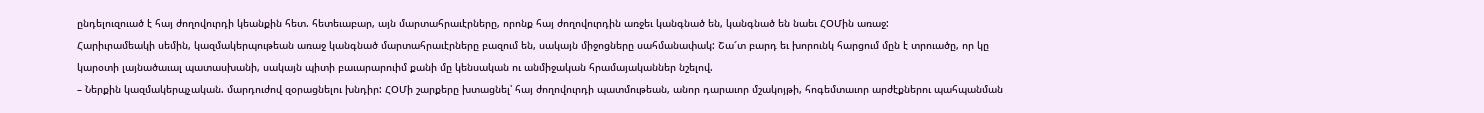ընդելուզուած է հայ ժողովուրդի կեանքին հետ. հետեւաբար, այն մարտահրաւէրները, որոնք հայ ժողովուրդին առջեւ կանգնած են, կանգնած են նաեւ ՀՕՄին առաջ:
Հարիւրամեակի սեմին, կազմակերպութեան առաջ կանգնած մարտահրաւէրները բազում են, սակայն միջոցները սահմանափակ: Շա՜տ բարդ եւ խորունկ հարցում մըն է տրուածը, որ կը կարօտի լայնածաւալ պատասխանի, սակայն պիտի բաւարարուիմ քանի մը կենսական ու անմիջական հրամայականներ նշելով.
– Ներքին կազմակերպչական. մարդուժով զօրացնելու խնդիր: ՀՕՄի շարքերը խտացնել՝ հայ ժողովուրդի պատմութեան, անոր դարաւոր մշակոյթի, հոգեմտաւոր արժէքներու պահպանման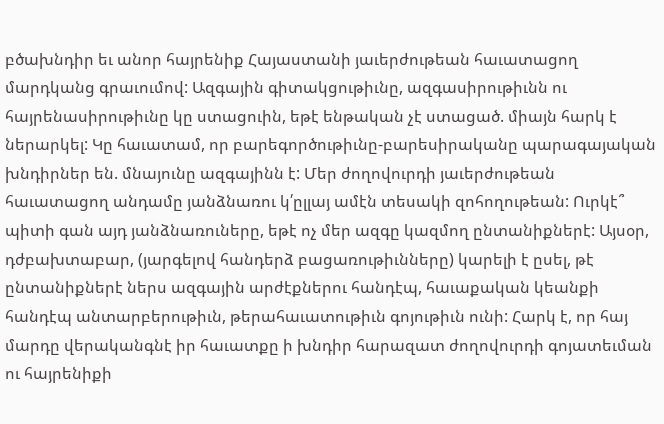բծախնդիր եւ անոր հայրենիք Հայաստանի յաւերժութեան հաւատացող մարդկանց գրաւումով: Ազգային գիտակցութիւնը, ազգասիրութիւնն ու հայրենասիրութիւնը կը ստացուին, եթէ ենթական չէ ստացած. միայն հարկ է ներարկել: Կը հաւատամ, որ բարեգործութիւնը-բարեսիրականը պարագայական խնդիրներ են. մնայունը ազգայինն է: Մեր ժողովուրդի յաւերժութեան հաւատացող անդամը յանձնառու կ՛ըլլայ ամէն տեսակի զոհողութեան: Ուրկէ՞ պիտի գան այդ յանձնառուները, եթէ ոչ մեր ազգը կազմող ընտանիքներէ: Այսօր, դժբախտաբար, (յարգելով հանդերձ բացառութիւնները) կարելի է ըսել, թէ ընտանիքներէ ներս ազգային արժէքներու հանդէպ, հաւաքական կեանքի հանդէպ անտարբերութիւն, թերահաւատութիւն գոյութիւն ունի: Հարկ է, որ հայ մարդը վերականգնէ իր հաւատքը ի խնդիր հարազատ ժողովուրդի գոյատեւման ու հայրենիքի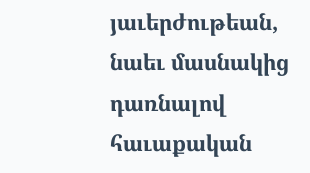յաւերժութեան, նաեւ մասնակից դառնալով հաւաքական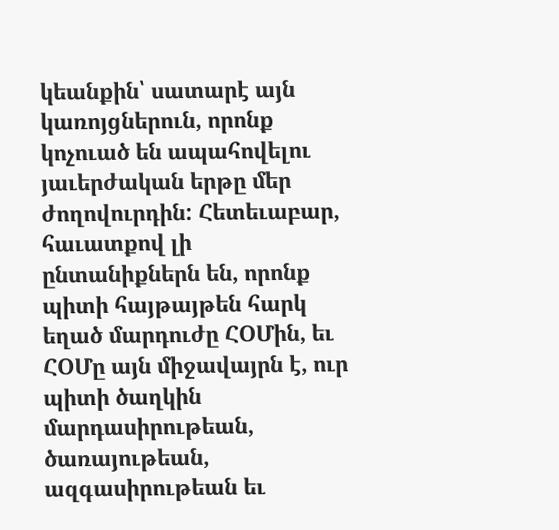կեանքին՝ սատարէ այն կառոյցներուն, որոնք կոչուած են ապահովելու յաւերժական երթը մեր ժողովուրդին: Հետեւաբար, հաւատքով լի ընտանիքներն են, որոնք պիտի հայթայթեն հարկ եղած մարդուժը ՀՕՄին, եւ ՀՕՄը այն միջավայրն է, ուր պիտի ծաղկին մարդասիրութեան, ծառայութեան, ազգասիրութեան եւ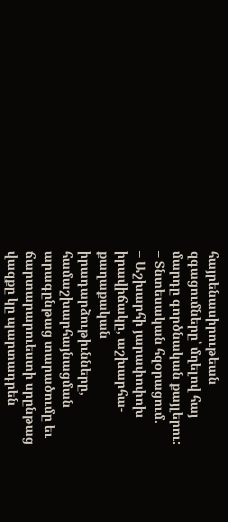հայրենասիրութեան զգացումները՝ մղելով հայ մարդը գործնական քայլերու:
– Տնտեսական հզօրացում.
– Աշխարհի յարափոփոխ իրավիճակը, աշխարհա-քաղաքական իրադարձութիւնները, համաշխարհայնացման արագընթաց տարածումը եւ ճարտարարուեստի սրընթաց վազքը կը պարտադրեն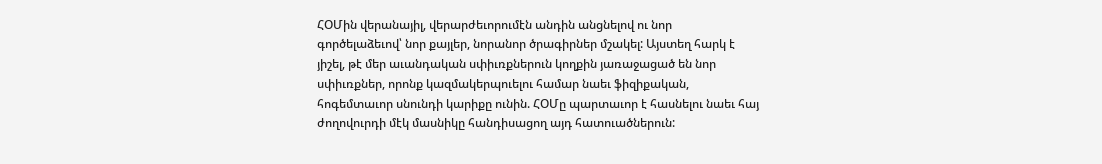ՀՕՄին վերանայիլ, վերարժեւորումէն անդին անցնելով ու նոր գործելաձեւով՝ նոր քայլեր, նորանոր ծրագիրներ մշակել: Այստեղ հարկ է յիշել, թէ մեր աւանդական սփիւռքներուն կողքին յառաջացած են նոր սփիւռքներ, որոնք կազմակերպուելու համար նաեւ ֆիզիքական, հոգեմտաւոր սնունդի կարիքը ունին. ՀՕՄը պարտաւոր է հասնելու նաեւ հայ ժողովուրդի մէկ մասնիկը հանդիսացող այդ հատուածներուն: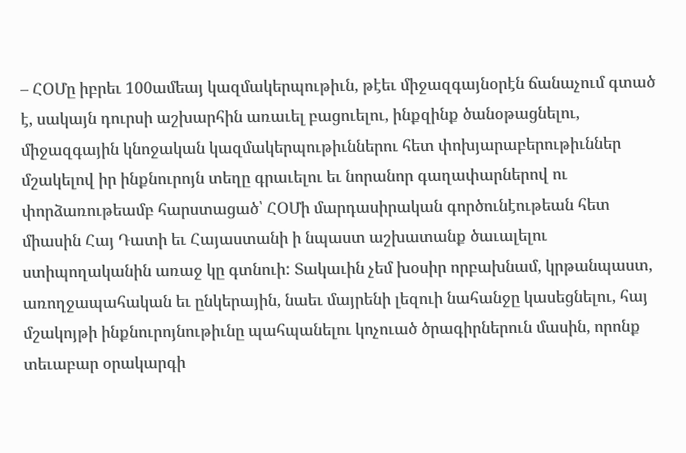– ՀՕՄը իբրեւ 100ամեայ կազմակերպութիւն, թէեւ միջազգայնօրէն ճանաչում գտած է, սակայն դուրսի աշխարհին առաւել բացուելու, ինքզինք ծանօթացնելու, միջազգային կնոջական կազմակերպութիւններու հետ փոխյարաբերութիւններ մշակելով իր ինքնուրոյն տեղը գրաւելու եւ նորանոր գաղափարներով ու փորձառութեամբ հարստացած՝ ՀՕՄի մարդասիրական գործունէութեան հետ միասին Հայ Դատի եւ Հայաստանի ի նպաստ աշխատանք ծաւալելու ստիպողականին առաջ կը գտնուի: Տակաւին չեմ խօսիր որբախնամ, կրթանպաստ, առողջապահական եւ ընկերային, նաեւ մայրենի լեզուի նահանջը կասեցնելու, հայ մշակոյթի ինքնուրոյնութիւնը պահպանելու կոչուած ծրագիրներուն մասին, որոնք տեւաբար օրակարգի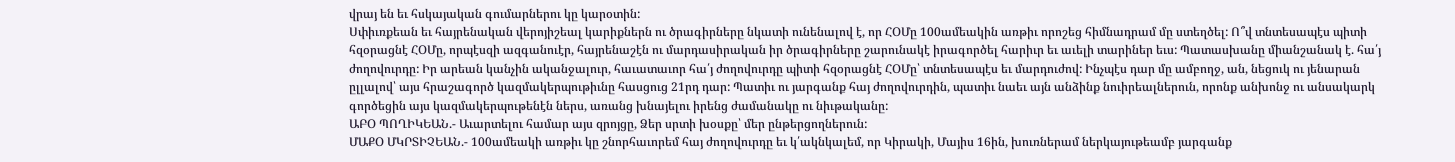վրայ են եւ հսկայական գումարներու կը կարօտին:
Սփիւռքեան եւ հայրենական վերոյիշեալ կարիքներն ու ծրագիրները նկատի ունենալով է, որ ՀՕՄը 100ամեակին առթիւ որոշեց հիմնադրամ մը ստեղծել: Ո՞վ տնտեսապէս պիտի հզօրացնէ ՀՕՄը, որպէսզի ազգանուէր, հայրենաշէն ու մարդասիրական իր ծրագիրները շարունակէ իրագործել հարիւր եւ աւելի տարիներ եւս: Պատասխանը միանշանակ է. հա՛յ ժողովուրդը: Իր արեան կանչին ականջալուր, հաւատաւոր հա՛յ ժողովուրդը պիտի հզօրացնէ ՀՕՄը՝ տնտեսապէս եւ մարդուժով: Ինչպէս դար մը ամբողջ, ան, նեցուկ ու յենարան ըլլալով՝ այս հրաշագործ կազմակերպութիւնը հասցուց 21րդ դար: Պատիւ ու յարգանք հայ ժողովուրդին, պատիւ նաեւ այն անձինք նուիրեալներուն, որոնք անխոնջ ու անսակարկ գործեցին այս կազմակերպութենէն ներս, առանց խնայելու իրենց ժամանակը ու նիւթականը:
ԱԲՕ ՊՈՂԻԿԵԱՆ.- Աւարտելու համար այս զրոյցը, Ձեր սրտի խօսքը՝ մեր ընթերցողներուն:
ՄԱՔՕ ՄԿՐՏԻՉԵԱՆ.- 100ամեակի առթիւ կը շնորհաւորեմ հայ ժողովուրդը եւ կ՛ակնկալեմ, որ Կիրակի, Մայիս 16ին, խուռներամ ներկայութեամբ յարգանք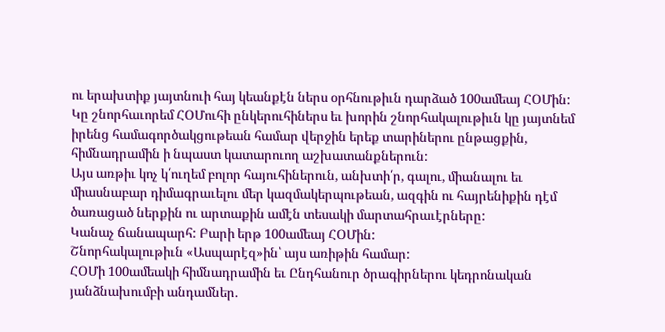ու երախտիք յայտնուի հայ կեանքէն ներս օրհնութիւն դարձած 100ամեայ ՀՕՄին:
Կը շնորհաւորեմ ՀՕՄուհի ընկերուհիներս եւ խորին շնորհակալութիւն կը յայտնեմ իրենց համագործակցութեան համար վերջին երեք տարիներու ընթացքին, հիմնադրամին ի նպաստ կատարուող աշխատանքներուն:
Այս առթիւ կոչ կ՛ուղեմ բոլոր հայուհիներուն, անխտի՛ր, գալու, միանալու եւ միասնաբար դիմագրաւելու մեր կազմակերպութեան, ազգին ու հայրենիքին դէմ ծառացած ներքին ու արտաքին ամէն տեսակի մարտահրաւէրները:
Կանաչ ճանապարհ: Բարի երթ 100ամեայ ՀՕՄին:
Շնորհակալութիւն «Ասպարէզ»ին՝ այս առիթին համար:
ՀՕՄի 100ամեակի հիմնադրամին եւ Ընդհանուր ծրագիրներու կեդրոնական յանձնախումբի անդամներ.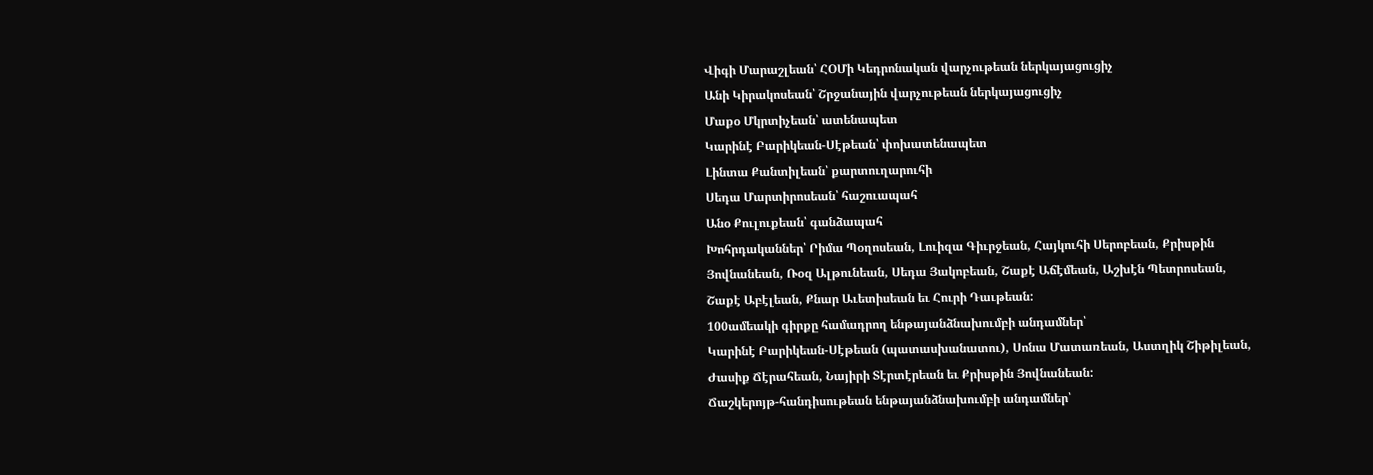Վիգի Մարաշլեան՝ ՀՕՄի Կեդրոնական վարչութեան ներկայացուցիչ
Անի Կիրակոսեան՝ Շրջանային վարչութեան ներկայացուցիչ
Մաքօ Մկրտիչեան՝ ատենապետ
Կարինէ Բարիկեան-Սէթեան՝ փոխատենապետ
Լինտա Քանտիլեան՝ քարտուղարուհի
Սեդա Մարտիրոսեան՝ հաշուապահ
Անօ Քուլուքեան՝ գանձապահ
Խոհրդականներ՝ Րիմա Պօղոսեան, Լուիզա Գիւրջեան, Հայկուհի Սերոբեան, Քրիսթին Յովնանեան, Ռօզ Ալթունեան, Սեդա Յակոբեան, Շաքէ Աճէմեան, Աշխէն Պետրոսեան, Շաքէ Աբէլեան, Քնար Աւետիսեան եւ Հուրի Դաւթեան:
100ամեակի գիրքը համադրող ենթայանձնախումբի անդամներ՝
Կարինէ Բարիկեան-Սէթեան (պատասխանատու), Սոնա Մատառեան, Աստղիկ Շիթիլեան, Ժասիք Ճէրահեան, Նայիրի Տէրտէրեան եւ Քրիսթին Յովնանեան:
Ճաշկերոյթ-հանդիսութեան ենթայանձնախումբի անդամներ՝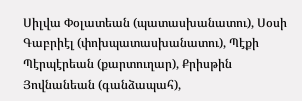Սիլվա Փօլատեան (պատասխանատու), Սօսի Գաբրիէլ (փոխպատասխանատու), Պէքի Պէրպէրեան (քարտուղար), Քրիսթին Յովնանեան (գանձապահ),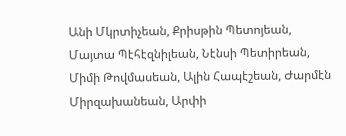Անի Մկրտիչեան, Քրիսթին Պետոյեան, Մայտա Պէհէզնիլեան, Նէնսի Պետիրեան, Միմի Թովմասեան, Ալին Հապէշեան, Ժարմէն Միրզախանեան, Արփի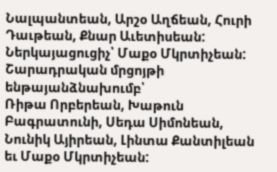Նալպանտեան, Արշօ Աղճեան, Հուրի Դաւթեան, Քնար Աւետիսեան: Ներկայացուցիչ՝ Մաքօ Մկրտիչեան:
Շարադրական մրցոյթի ենթայանձնախումբ՝
Ռիթա Որբերեան, Խաթուն Բագրատունի, Սեդա Սիմոնեան, Նունիկ Այիրեան, Լինտա Քանտիլեան եւ Մաքօ Մկրտիչեան: